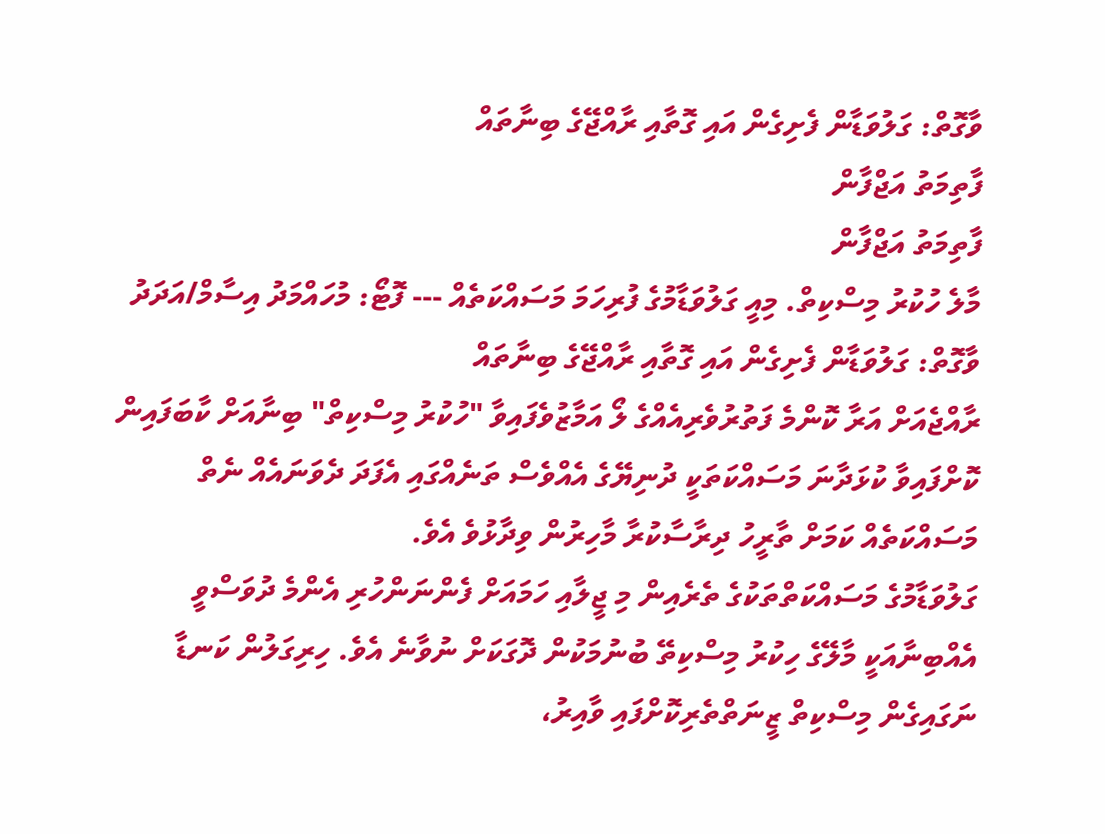ވާގޮތް: ގަލުވަޑާން ފެށިގެން އައި ގޮތާއި ރާއްޖޭގެ ބިނާތައް
ފާތިމަތު އަޖްފާން
ފާތިމަތު އަޖްފާން
މާލެ ހުކުރު މިސްކިތް. މިއީ ގަލުވަޑާމުގެ ފުރިހަމަ މަސައްކަތެއް --- ފޮޓޯ: މުހައްމަދު އިސާމް/އަދަދު
ވާގޮތް: ގަލުވަޑާން ފެށިގެން އައި ގޮތާއި ރާއްޖޭގެ ބިނާތައް
ރާއްޖެއަށް އަރާ ކޮންމެ ފަތުރުވެރިއެއްގެ ލޯ އަމާޒުވެފައިވާ "ހުކުރު މިސްކިތް" ބިނާއަށް ކާބަފައިން ކޮށްފައިވާ ކުޅަދާނަ މަސައްކަތަކީ ދުނިޔޭގެ އެއްވެސް ތަނެއްގައި އެފަދަ ދެވަނައެއް ނެތް މަސައްކަތެއް ކަމަށް ތާރީހު ދިރާސާކުރާ މާހިރުން ވިދާޅުވެ އެވެ.
ގަލުވަޑާމުގެ މަސައްކަތްތަކުގެ ތެރެއިން މި ޖީލާއި ހަމައަށް ފެންނަންހުރި އެންމެ ދުވަސްވީ އެއްބިނާއަކީ މާލޭގެ ހިކުރު މިސްކިތޭ ބުނުމަކުން ދޮގަކަށް ނުވާނެ އެވެ. ހިރިގަލުން ކަނޑާ ނަގައިގެން މިސްކިތް ޒީނަތްތެރިކޮށްފައި ވާއިރު،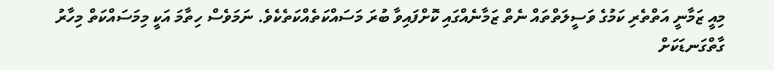މިއީ ޒަމާނީ އަތްތެރި ކަމުގެ ވަސީލަތްތައް ނެތް ޒަމާނެއްގައި ކޮށްފައިވާ ބުރަ މަސައްކަތެއްކަތެކެވެ. ނަމަވެސް ހިތާމަ އަކީ މިމަސައްކަތް މިހާރު ގާތްގަނޑަކަށް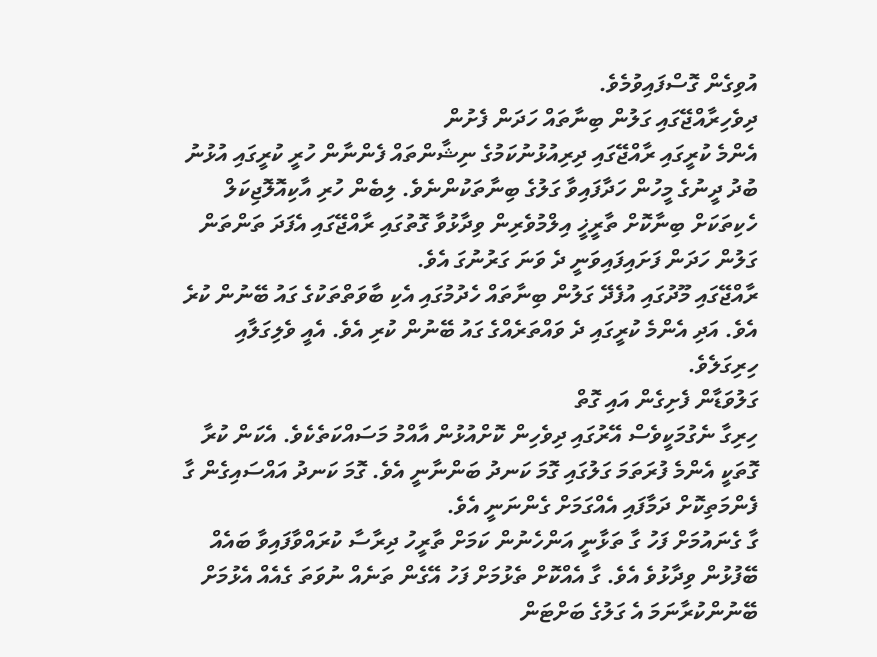އުވިގެން ގޮސްފައިވުމެވެ.
ދިވެހިރާއްޖޭގައި ގަލުން ބިނާތައް ހަދަން ފެށުން
އެންމެ ކުރީގައި ރާއްޖޭގައި ދިރިއުޅުނުކަމުގެ ނިޝާންތައް ފެންނާން ހުރީ ކުރީގައި އުޅުނު ބުދު ދީނުގެ މީހުން ހަދާފައިވާ ގަލުގެ ބިނާތަކުންނެވެ. ލިބެން ހުރި އާކިއޮލޮޖިކަލް ހެކިތަކަށް ބިނާކޮށް ތާރީޚީ އިލްމުވެރިން ވިދާޅުވާ ގޮތުގައި ރާއްޖޭގައި އެފަދަ ތަންތަން ގަލުން ހަދަން ފަށައިފައިވަނީ ދެ ވަނަ ގަރުނުގަ އެވެ.
ރާއްޖޭގައި މޫދުގައި އުފެދޭ ގަލުން ބިނާތައް ހެދުމުގައި އެކި ބާވަތްތަކުގެ ގައު ބޭނުން ކުރެ އެވެ. އަދި އެންމެ ކުރީގައި ދެ ވައްތަރެއްގެ ގައު ބޭނުން ކުރި އެވެ. އެއީ ވެލިގަލާއި ހިރިގަލެވެ.
ގަލުވަޑާން ފެށިގެން އައި ގޮތް
ހިރިގާ ނެގުމަކީވެސް އޭރުގައި ދިވެހިން ކޮށްއުޅުން އާއްމު މަސައްކަތެކެވެ. އެކަން ކުރާ ގޮތަކީ އެންމެ ފުރަތަމަ ގަލުގައި ގޮމަ ކަނދު ބަންނާނީ އެވެ. ގޮމަ ކަނދު އައްސައިގެން ގާ ފެންމަތިކޮށް ދަމާފައި އެއްގަމަށް ގެންނަނީ އެވެ.
ގާ ގެނައުމަށް ފަހު ގާ ތަޅާނީ އަންހެނުން ކަމަށް ތާރީހު ދިރާސާ ކުރައްވާފައިވާ ބައެއް ބޭފުޅުން ވިދާޅުވެ އެވެ. ގާ އެއްކޮށް ތެޅުމަށް ފަހު އޭގެން ތަނެއް ނުވަތަ ގެއެއް އެޅުމަށް ބޭނުންކުރާނަމަ އެ ގަލުގެ ބަށްޓަން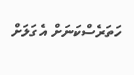ހަތަރެސްކަނަށް އެ ގަލަށް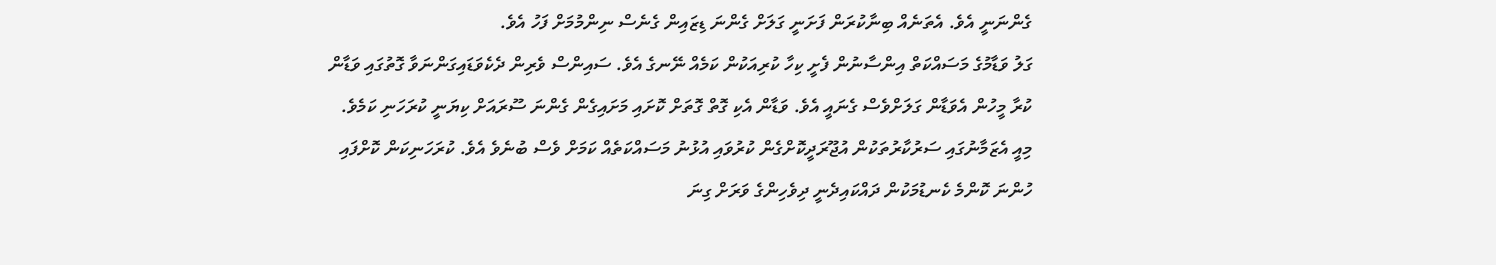ގެންނަނީ އެވެ. އެތަނެއް ބިނާކުރަން ފަށަނީ ގަލަށް ގެންނަ ޑިޒައިން ގެނެސް ނިންމުމަށް ފަހު އެވެ.
ގަލު ވަޑާމުގެ މަސައްކަތް އިންސާނުން ފެށީ ކިހާ ކުރިއަކުން ކަމެއް ނޭނގެ އެވެ. ސައިންސް ވެރިން ދެކެވަޑައިގަންނަވާ ގޮތުގައި ވަޑާން ކުރާ މީހުން އެވަޑާން ގަލަށްވެސް ގެނައީ އެވެ. ވަޑާން އެކި ގޮތް ގޮތަށް ކޮށައި މަށައިގެން ގެންނަ ސޫރައަށް ކިޔަނީ ކުރަހަނި ކަމެވެ. މިއީ އެޒަމާނުގައި ސަރުކާރުތަކުން އުޖޫރަދީކޮށްގެން ކުރުވައި އުޅުނު މަސައްކަތެއް ކަމަށް ވެސް ބުނެވެ އެވެ. ކުރަހަނިކަން ކޮށްފައި ހުންނަ ކޮންމެ ކެނޑުމަކުން ދައްކައިދެނީ ދިވެހިންގެ ވަރަށް ގިނަ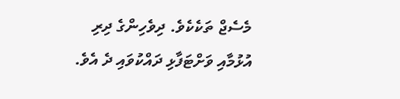މެސެޖް ތަކެކެވެ. ދިވެހިންގެ ދިރި އުޅުމާއި ވަށްޓަފާޅި ދައްކުވައި ދެ އެވެ.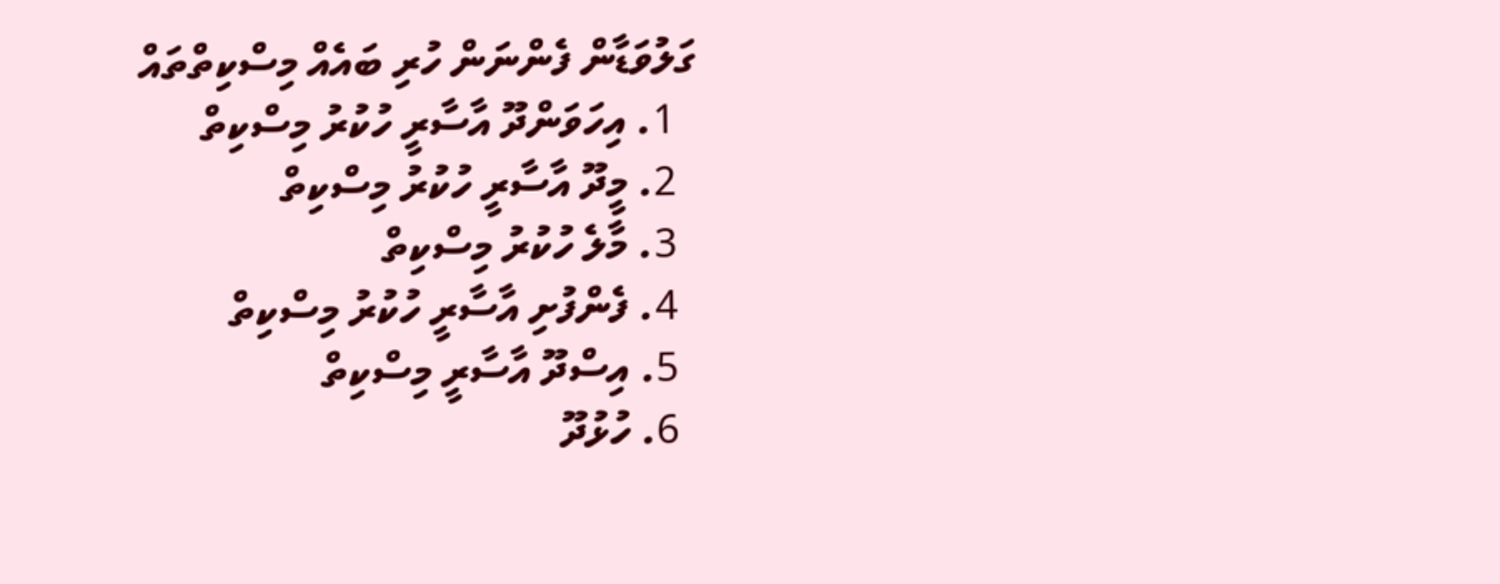ގަލުވަޑާން ފެންނަން ހުރި ބައެއް މިސްކިތްތައް
  1. އިހަވަންދޫ އާސާރީ ހުކުރު މިސްކިތް
  2. މީދޫ އާސާރީ ހުކުރު މިސްކިތް
  3. މާލެ ހުކުރު މިސްކިތް
  4. ފެންފުށި އާސާރީ ހުކުރު މިސްކިތް
  5. އިސްދޫ އާސާރީ މިސްކިތް
  6. ހުޅުދޫ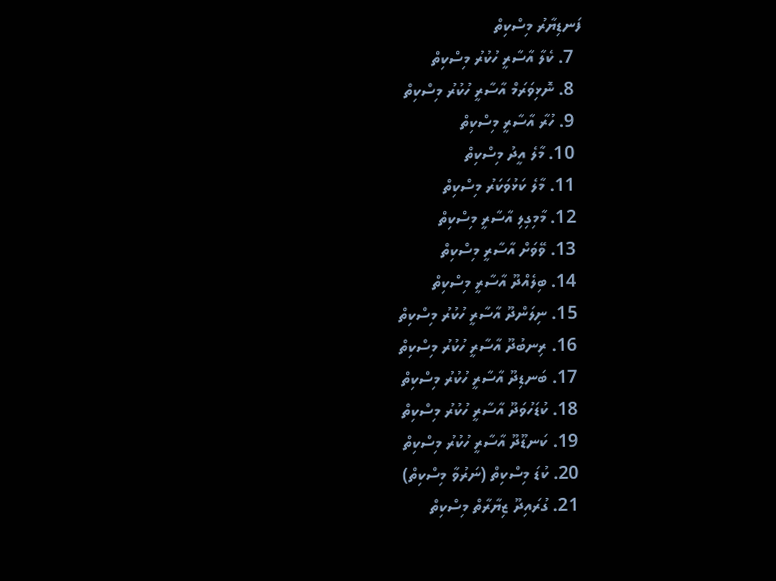ފަނޑިޔާރު މިސްކިތް
  7. ކެލާ އާސާރީ ހުކުރު މިސްކިތް
  8. ނޮޅިވަރަމް އާސާރީ ހުކުރު މިސްކިތް
  9. ހުރާ އާސާރީ މިސްކިތް
  10. މާލެ އީދު މިސްކިތް
  11. މާލެ ކަޅުވަކަރު މިސްކިތް
  12. މާމިގިލި އާސާރީ މިސްކިތް
  13. ވޭވަށް އާސާރީ މިސްކިތް
  14. ބިލެއްދޫ އާސާރީ މިސްކިތް
  15. ނިލަންދޫ އާސާރީ ހުކުރު މިސްކިތް
  16. ރިނބުދޫ އާސާރީ ހުކުރު މިސްކިތް
  17. ބަނޑިދޫ އާސާރީ ހުކުރު މިސްކިތް
  18. ކުޑަހުވަދޫ އާސާރީ ހުކުރު މިސްކިތް
  19. ކަނޑޫދޫ އާސާރީ ހުކުރު މިސްކިތް
  20. ކުޑަ މިސްކިތް (ނަރުވާ މިސްކިތް)
  21. ގުރައިދޫ ޒިޔާރާތް މިސްކިތް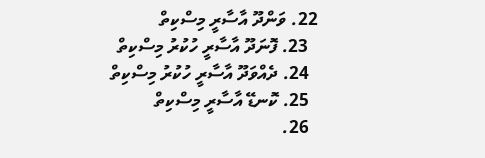22. ވަންދޫ އާސާރީ މިސްކިތް
  23. ފޮނަދޫ އާސާރީ ހުކުރު މިސްކިތް
  24. ދެއްވަދޫ އާސާރީ ހުކުރު މިސްކިތް
  25. ކޮނޑޭ އާސާރީ މިސްކިތް
  26.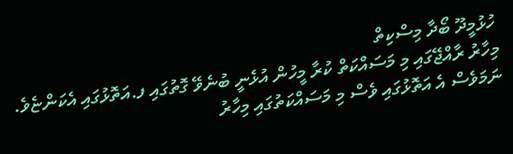ހުޅުމީދޫ ބޯދާ މިސްކިތް
މިހާރު ރާއްޖޭގައި މި މަސައްކަތް ކުރާ މީހުން އުޅެނީ ބުނެވޭ ގޮތުގައި ފ.އަތޮޅުގައި އެކަންޏެވެ. ނަމަވެސް އެ އަތޮޅުގައި ވެސް މި މަސައްކަތުގައި މިހާރު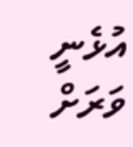އުޅެނީ ވަރަށް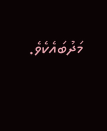މަދުބައެކެވެ.